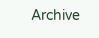Archive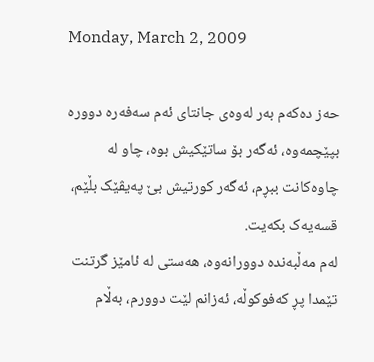Monday, March 2, 2009

حه‌ز ده‌که‌م به‌ر له‌وه‌ی جانتای ئه‌م سه‌فه‌ره‌ دووره‌ بپێچمه‌وه‌، ئه‌گه‌ر بۆ ساتێکیش بوه‌، چاو‌ له‌ چاوه‌کانت ببڕم، ئه‌گه‌ر کورتیش بێ په‌یڤێک بڵێم، قسه‌یه‌ک بکه‌یت.
له‌م مه‌ڵبه‌نده‌ دوورانه‌وه‌، هه‌ستی له‌ ئامێز گرتنت تێمدا پڕ که‌فوکوڵه‌، ئه‌زانم لێت دوورم، به‌ڵام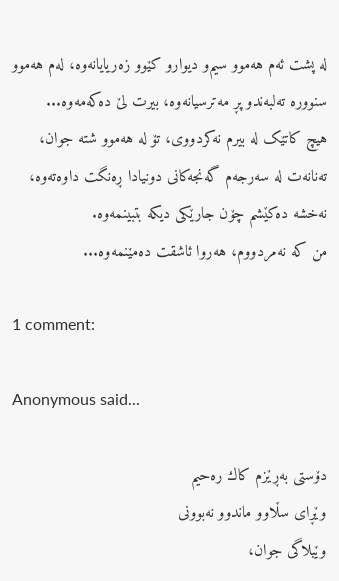له‌ پشت ئه‌م هه‌موو سیم‌و دیوارو کێوو زه‌ریایانه‌وه‌، له‌م هه‌موو سنووره‌ ته‌لبه‌ندو پڕ مه‌ترسیانه‌وه‌، بیرت لێ ده‌که‌مه‌وه‌...
هیچ کاتێک له‌ بیرم نه‌کردوو‌ی، تۆ له‌ هه‌موو شته‌ جوان‌‌، ته‌نانه‌ت له‌ سه‌رجه‌م گه‌نجه‌کانی دونیادا ڕه‌نگت داوه‌ته‌وه، نه‌خشه‌ ده‌کێشم چۆن جارێکی دیکه‌ بتبینمه‌وه‌.
من که‌ نه‌مردووم، هه‌روا ئاشقت ده‌مێنمه‌وه‌...

1 comment:

Anonymous said...

دۆستی‌ به‌ڕێزم كاك ره‌حیم
وێڕای‌ سڵاو‌و ماندوو نه‌بوونی‌
وێبلاگی‌ جوان،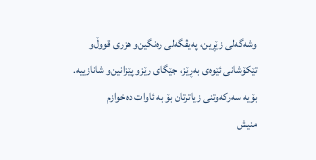وشه‌گه‌لی‌ زێڕین، په‌یڤگه‌لی‌ ره‌نگین‌و هزری‌ قووڵ‌‌و تێكۆشانی‌ ئێوه‌ی‌ به‌ڕێز، جێگای‌ رێز‌و پێزانین‌و شانازییه‌.
بۆیه‌ سه‌ركه‌وتنی‌ زیاترتان بۆ به‌ ئاوات ده‌خوازم
منیش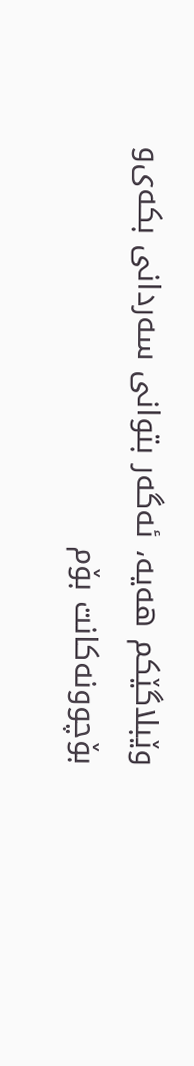وێبلاگێكم هه‌یه‌، ئه‌گه‌ر بتوانی‌ سه‌ردانی‌ بكه‌ی‌‌و بۆچوونه‌كانت بۆم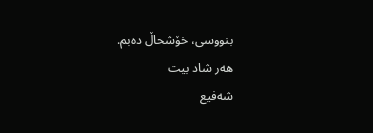بنووسی‌، خۆشحاڵ‌ ده‌بم.
هه‌ر شاد بیت
شه‌فیع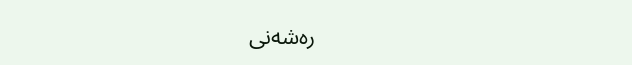ره‌شه‌نی‌